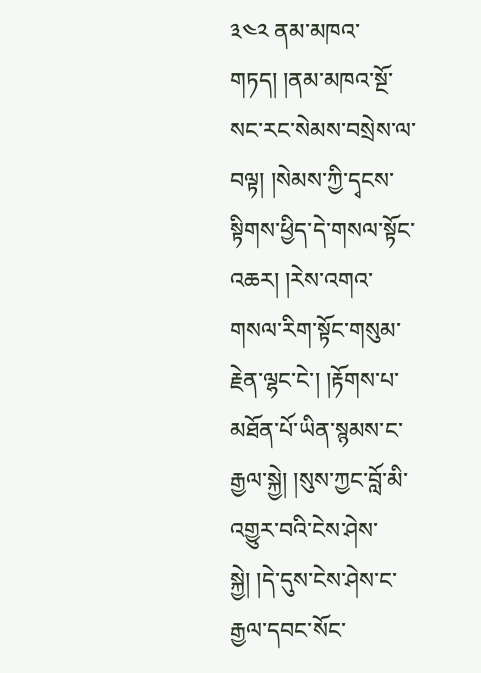༣༤༢ ནམ་མཁའ་གཏད། །ནམ་མཁའ་སྔོ་སང་རང་སེམས་བསྲེས་ལ་བལྟ། །སེམས་ཀྱི་དྭངས་སྟིགས་ཕྱིད་དེ་གསལ་སྟོང་འཆར། །རེས་འགའ་གསལ་རིག་སྟོང་གསུམ་རྗེན་ལྷང་ངེ་། །རྟོགས་པ་མཐོན་པོ་ཡིན་སྙམས་ང་རྒྱལ་སྐྱེ། །སུས་ཀྱང་བློ་མི་འགྱུར་བའི་ངེས་ཤེས་སྐྱེ། །དེ་དུས་ངེས་ཤེས་ང་རྒྱལ་དབང་སོང་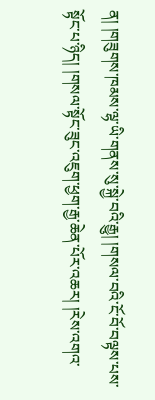ན། །གཟུགས་ཁམས་ལྷ་ཡི་གནས་སུ་སྐྱེ་བའི་རྒྱུ། །གསལ་བའི་ངོ་བོ་བལྟས་པས་སྟོང་པ་ཉིད། །གསལ་སྟོང་ཟུང་འཇུག་ཕྱག་རྒྱ་ཆེན་པོར་འཆར། །རེས་འགའ་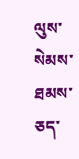ལུས་སེམས་ཐམས་ཅད་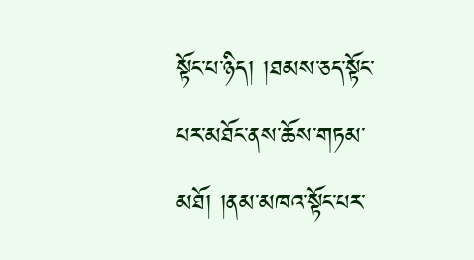སྟོང་པ་ཉིད། །ཐམས་ཅད་སྟོང་པར་མཐོང་ནས་ཆོས་གཏམ་མཐོ། །ནམ་མཁའ་སྟོང་པར་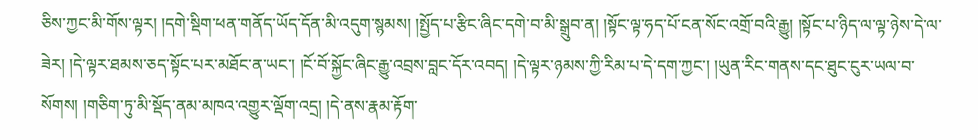ཅིས་ཀྱང་མི་གོས་ལྟར། །དགེ་སྡིག་ཕན་གནོད་ཡོད་དོན་མི་འདུག་སྙམས། །སྤྱོད་པ་རྩིང་ཞིང་དགེ་བ་མི་སྒྲུབ་ན། །སྟོང་ལྟ་ཧད་པོ་ངན་སོང་འགྲོ་བའི་རྒྱུ། །སྟོང་པ་ཉིད་ལ་ལྟ་ཉེས་དེ་ལ་ཟེར། །དེ་ལྟར་ཐམས་ཅད་སྟོང་པར་མཐོང་ན་ཡང་། །ངོ་བོ་སྐྱོང་ཞིང་རྒྱུ་འབྲས་བླང་དོར་འབད། །དེ་ལྟར་ཉམས་ཀྱི་རིམ་པ་དེ་དག་ཀྱང་། །ཡུན་རིང་གནས་དང་ཐུང་ངུར་ཡལ་བ་སོགས། །གཅིག་ཏུ་མི་སྡོད་ནམ་མཁའ་འགྱུར་ལྡོག་འདྲ། །དེ་ནས་རྣམ་རྟོག་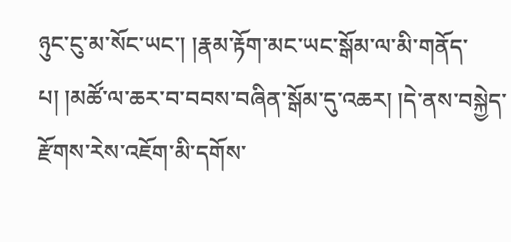ཉུང་ངུ་མ་སོང་ཡང་། །རྣམ་རྟོག་མང་ཡང་སྒོམ་ལ་མི་གནོད་པ། །མཚོ་ལ་ཆར་བ་བབས་བཞིན་སྒོམ་དུ་འཆར། །དེ་ནས་བསྐྱེད་རྫོགས་རེས་འཇོག་མི་དགོས་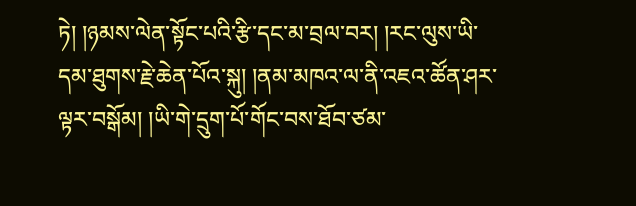ཏེ། །ཉམས་ལེན་སྟོང་པའི་རྩི་དང་མ་བྲལ་བར། །རང་ལུས་ཡི་དམ་ཐུགས་རྗེ་ཆེན་པོའ་སྐུ། །ནམ་མཁའ་ལ་ནི་འཇའ་ཚོན་ཤར་ལྟར་བསྒོམ། །ཡི་གེ་དྲུག་པོ་གོང་བས་ཐོབ་ཙམ་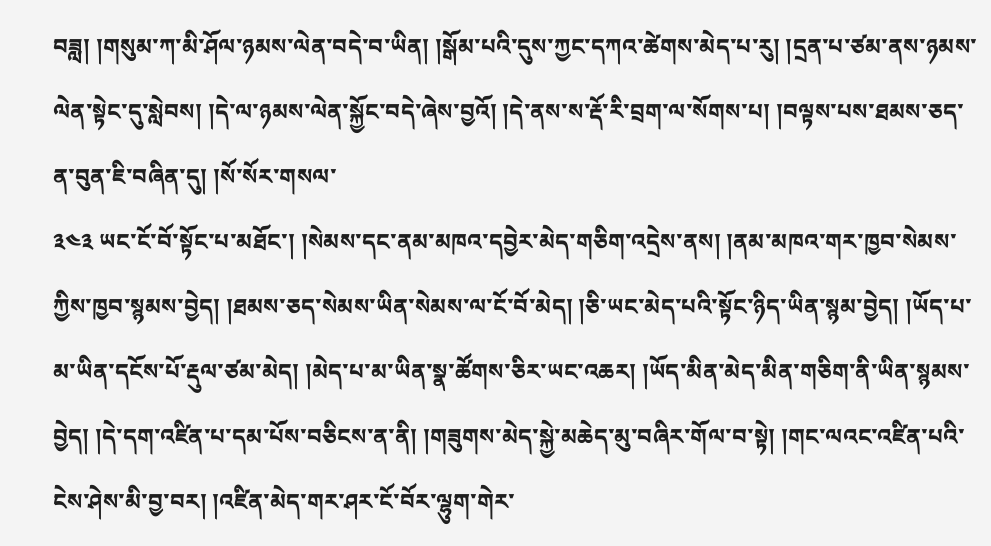བཟླ། །གསུམ་ཀ་མི་ཤོལ་ཉམས་ལེན་བདེ་བ་ཡིན། །སྒོམ་པའི་དུས་ཀྱང་དཀའ་ཚེགས་མེད་པ་རུ། །དྲན་པ་ཙམ་ནས་ཉམས་ལེན་སྟེང་དུ་སླེབས། །དེ་ལ་ཉམས་ལེན་སྐྱོང་བདེ་ཞེས་བྱའོ། །དེ་ནས་ས་རྡོ་རི་བྲག་ལ་སོགས་པ། །བལྟས་པས་ཐམས་ཅད་ན་བུན་ཇི་བཞིན་དུ། །སོ་སོར་གསལ་
༣༤༣ ཡང་ངོ་བོ་སྟོང་པ་མཐོང་། །སེམས་དང་ནམ་མཁའ་དབྱེར་མེད་གཅིག་འདྲེས་ནས། །ནམ་མཁའ་གར་ཁྱབ་སེམས་ཀྱིས་ཁྱབ་སྙམས་བྱེད། །ཐམས་ཅད་སེམས་ཡིན་སེམས་ལ་ངོ་བོ་མེད། །ཅི་ཡང་མེད་པའི་སྟོང་ཉིད་ཡིན་སྙམ་བྱེད། །ཡོད་པ་མ་ཡིན་དངོས་པོ་རྡུལ་ཙམ་མེད། །མེད་པ་མ་ཡིན་སྣ་ཚོགས་ཅིར་ཡང་འཆར། །ཡོད་མིན་མེད་མིན་གཅིག་ནི་ཡིན་སྙམས་བྱེད། །དེ་དག་འཛིན་པ་དམ་པོས་བཅིངས་ན་ནི། །གཟུགས་མེད་སྐྱེ་མཆེད་མུ་བཞིར་གོལ་བ་སྟེ། །གང་ལའང་འཛིན་པའི་ངེས་ཤེས་མི་བྱ་བར། །འཛིན་མེད་གར་ཤར་ངོ་བོར་ལྷུག་གེར་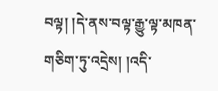བལྟ། །དེ་ནས་བལྟ་རྒྱུ་ལྟ་མཁན་གཅིག་ཏུ་འདྲེས། །འདི་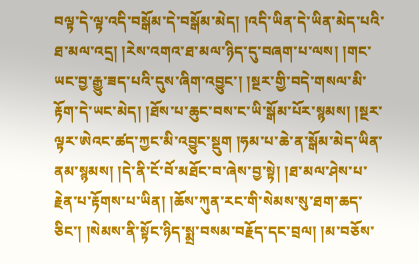བལྟ་དེ་ལྟ་འདི་བསྒོམ་དེ་བསྒོམ་མེད། །འདི་ཡིན་དེ་ཡིན་མེད་པའི་ཐ་མལ་འདྲ། །རེས་འགའ་ཐ་མལ་ཉིད་དུ་བཞག་པ་ལས། །གང་ཡང་བྱ་རྒྱུ་ཟད་པའི་དུས་ཞིག་འབྱུང་། །སྔར་གྱི་བདེ་གསལ་མི་རྟོག་དེ་ཡང་མེད། །ཐོས་པ་ཆུང་བས་ང་ཡི་སྒོམ་པོར་སྙམས། །སྔར་ལྟར་ཨེའང་ཚད་ཀྱང་མི་འབྱུང་སྡུག །ཧམ་པ་ཆེ་ན་སྒོམ་མེད་ཡིན་ནམ་སྙམས། །དེ་ནི་ངོ་བོ་མཐོང་བ་ཞེས་བྱ་སྟེ། །ཐ་མལ་ཤེས་པ་རྗེན་པ་རྟོགས་པ་ཡིན། །ཆོས་ཀུན་རང་གི་སེམས་སུ་ཐག་ཆད་ཅིང་། །སེམས་ནི་སྟོང་ཉིད་སྨྲ་བསམ་བརྗོད་དང་བྲལ། །མ་བཅོས་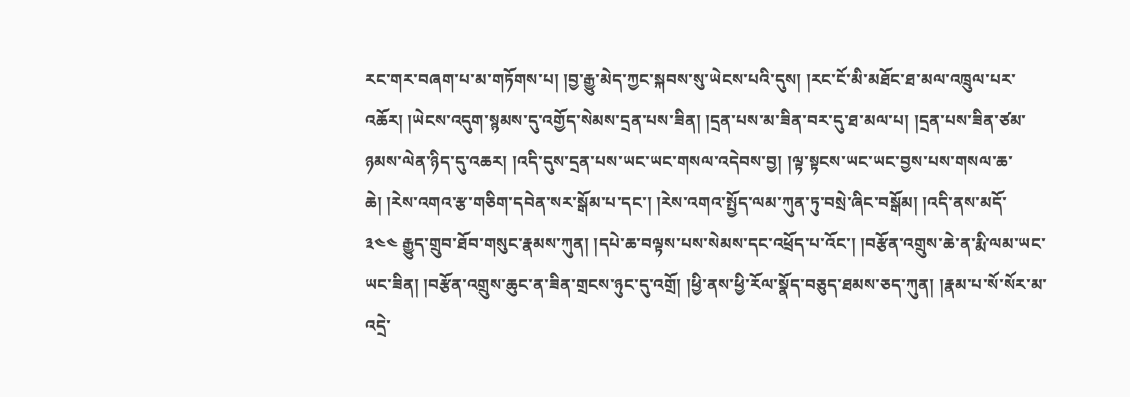རང་གར་བཞག་པ་མ་གཏོགས་པ། །བྱ་རྒྱུ་མེད་ཀྱང་སྐབས་སུ་ཡེངས་པའི་དུས། །རང་ངོ་མི་མཐོང་ཐ་མལ་འཁྲུལ་པར་འཆོར། །ཡེངས་འདུག་སྙམས་དུ་འགྱོད་སེམས་དྲན་པས་ཟིན། །དྲན་པས་མ་ཟིན་བར་དུ་ཐ་མལ་པ། །དྲན་པས་ཟིན་ཙམ་ཉམས་ལེན་ཉིད་དུ་འཆར། །འདི་དུས་དྲན་པས་ཡང་ཡང་གསལ་འདེབས་བྱ། །ལྟ་སྟངས་ཡང་ཡང་བྱས་པས་གསལ་ཆ་ཆེ། །རེས་འགའ་རྩ་གཅིག་དབེན་སར་སྒོམ་པ་དང་། །རེས་འགའ་སྤྱོད་ལམ་ཀུན་ཏུ་བསྲེ་ཞིང་བསྒོམ། །འདི་ནས་མདོ་
༣༤༤ རྒྱུད་གྲུབ་ཐོབ་གསུང་རྣམས་ཀུན། །དཔེ་ཆ་བལྟས་པས་སེམས་དང་འཕྲོད་པ་འོང་། །བརྩོན་འགྲུས་ཆེ་ན་རྨི་ལམ་ཡང་ཡང་ཟིན། །བརྩོན་འགྲུས་ཆུང་ན་ཟིན་གྲངས་ཉུང་དུ་འགྲོ། །ཕྱི་ནས་ཕྱི་རོལ་སྣོད་བཅུད་ཐམས་ཅད་ཀུན། །རྣམ་པ་སོ་སོར་མ་འདྲེ་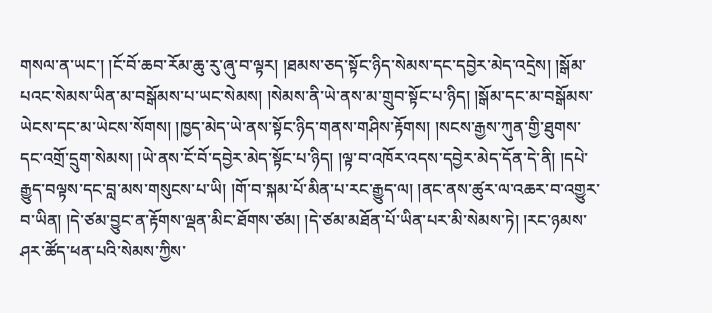གསལ་ན་ཡང་། །ངོ་བོ་ཆབ་རོམ་ཆུ་རུ་ཞུ་བ་ལྟར། །ཐམས་ཅད་སྟོང་ཉིད་སེམས་དང་དབྱེར་མེད་འདྲེས། །སྒོམ་པའང་སེམས་ཡིན་མ་བསྒོམས་པ་ཡང་སེམས། །སེམས་ནི་ཡེ་ནས་མ་གྲུབ་སྟོང་པ་ཉིད། །སྒོམ་དང་མ་བསྒོམས་ཡེངས་དང་མ་ཡེངས་སོགས། །ཁྱད་མེད་ཡེ་ནས་སྟོང་ཉིད་གནས་གཤིས་རྟོགས། །སངས་རྒྱས་ཀུན་གྱི་ཐུགས་དང་འགྲོ་དྲུག་སེམས། །ཡེ་ནས་ངོ་བོ་དབྱེར་མེད་སྟོང་པ་ཉིད། །ལྟ་བ་འཁོར་འདས་དབྱེར་མེད་དོན་དེ་ནི། །དཔེ་རྒྱུད་བལྟས་དང་བླ་མས་གསུངས་པ་ཡི། །གོ་བ་སྐམ་པོ་མིན་པ་རང་རྒྱུད་ལ། །ནང་ནས་ཚུར་ལ་འཆར་བ་འགྱུར་བ་ཡིན། །དེ་ཙམ་བྱུང་ན་རྟོགས་ལྡན་མིང་ཐོགས་ཙམ། །དེ་ཙམ་མཐོན་པོ་ཡིན་པར་མི་སེམས་ཏེ། །རང་ཉམས་ཤར་ཚོད་ཕན་པའི་སེམས་ཀྱིས་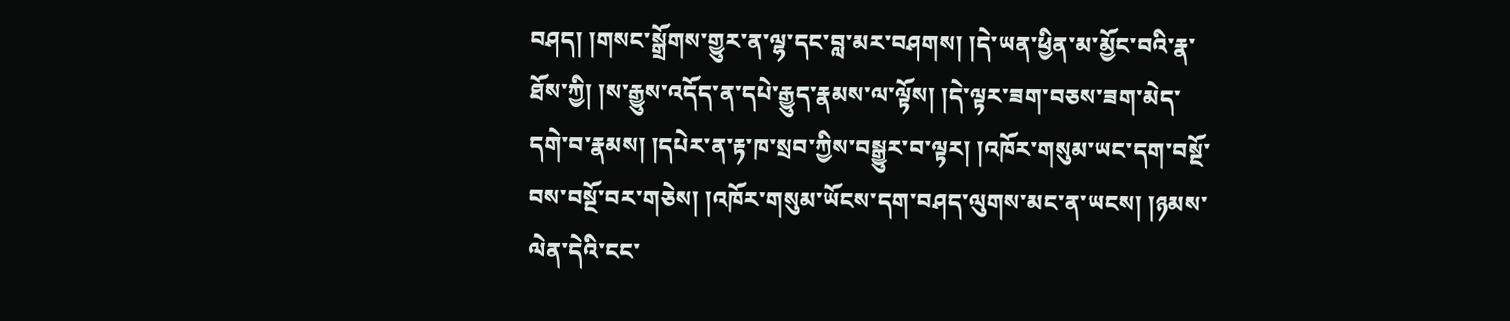བཤད། །གསང་སྒྲོགས་གྱུར་ན་ལྷ་དང་བླ་མར་བཤགས། །དེ་ཡན་ཕྱིན་མ་མྱོང་བའི་རྣ་ཐོས་ཀྱི། །ས་རྒྱུས་འདོད་ན་དཔེ་རྒྱུད་རྣམས་ལ་ལྟོས། །དེ་ལྟར་ཟག་བཅས་ཟག་མེད་དགེ་བ་རྣམས། །དཔེར་ན་རྟ་ཁ་སྲབ་ཀྱིས་བསྒྱུར་བ་ལྟར། །འཁོར་གསུམ་ཡང་དག་བསྔོ་བས་བསྔོ་བར་གཅེས། །འཁོར་གསུམ་ཡོངས་དག་བཤད་ལུགས་མང་ན་ཡངས། །ཉམས་ལེན་དེའི་ངང་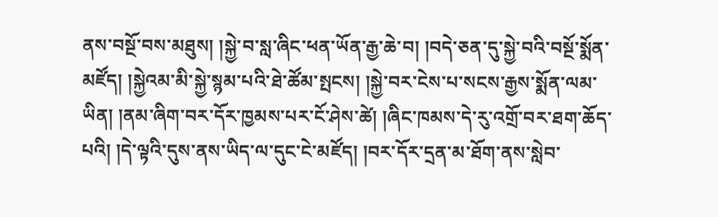ནས་བསྔོ་བས་མཐུས། །སྐྱེ་བ་སླ་ཞིང་ཕན་ཡོན་རྒྱ་ཆེ་བ། །བདེ་ཅན་དུ་སྐྱེ་བའི་བསྔོ་སྨོན་མཛོད། །སྐྱེའམ་མི་སྐྱེ་སྙམ་པའི་ཐེ་ཚོམ་སྤངས། །སྐྱེ་བར་ངེས་པ་སངས་རྒྱས་སྨོན་ལམ་ཡིན། །ནམ་ཞིག་བར་དོར་ཁྱམས་པར་ངོ་ཤེས་ཚེ། །ཞིང་ཁམས་དེ་རུ་འགྲོ་བར་ཐག་ཆོད་པའི། །དེ་ལྟའི་དུས་ནས་ཡིད་ལ་དུང་ངེ་མཛོད། །བར་དོར་དྲན་མ་ཐོག་ནས་སླེབ་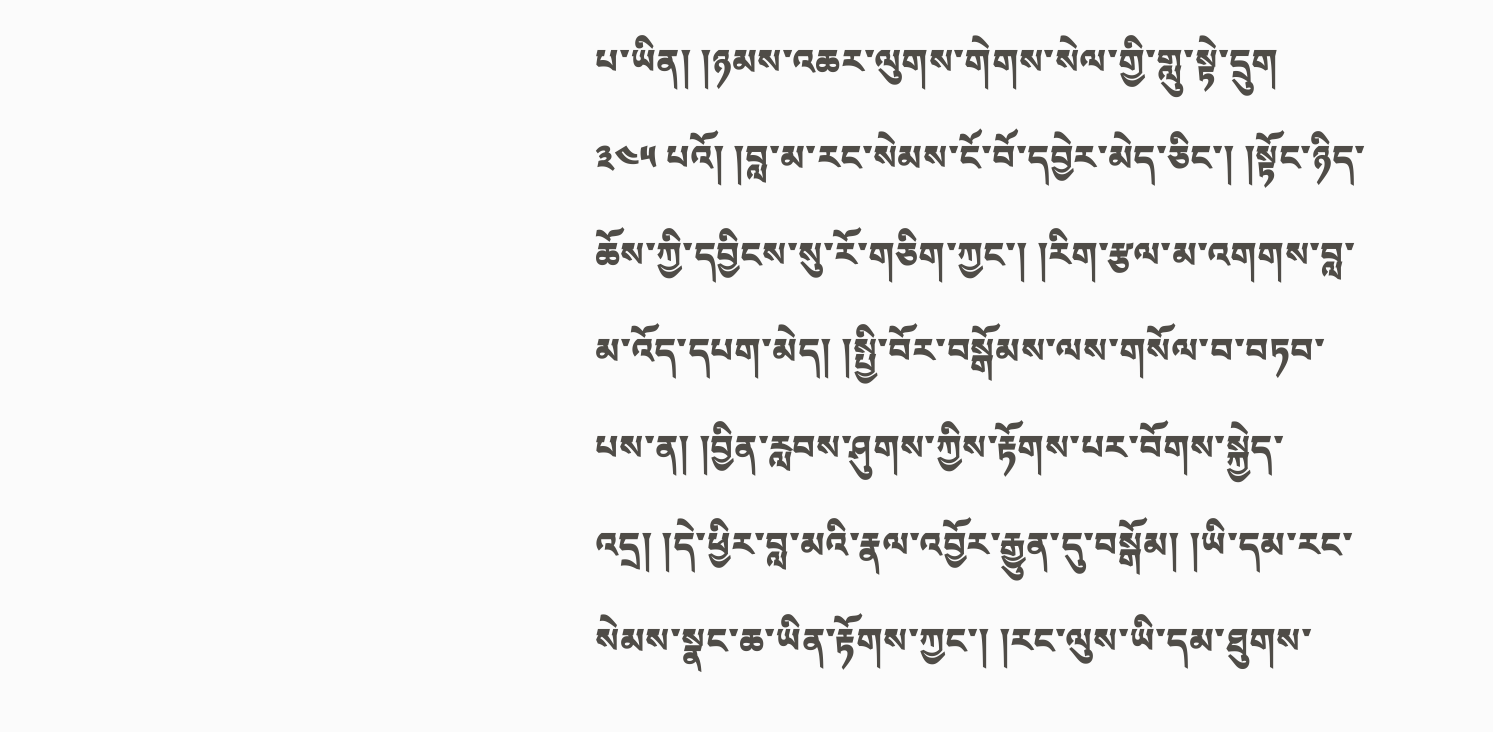པ་ཡིན། །ཉམས་འཆར་ལུགས་གེགས་སེལ་གྱི་གླུ་སྟེ་དྲུག
༣༤༥ པའོ། །བླ་མ་རང་སེམས་ངོ་བོ་དབྱེར་མེད་ཅིང་། །སྟོང་ཉིད་ཆོས་ཀྱི་དབྱིངས་སུ་རོ་གཅིག་ཀྱང་། །རིག་རྩལ་མ་འགགས་བླ་མ་འོད་དཔག་མེད། །སྤྱི་བོར་བསྒོམས་ལས་གསོལ་བ་བཏབ་པས་ན། །བྱིན་རླབས་ཤུགས་ཀྱིས་རྟོགས་པར་བོགས་སྐྱེད་འདྲ། །དེ་ཕྱིར་བླ་མའི་རྣལ་འབྱོར་རྒྱུན་དུ་བསྒོམ། །ཡི་དམ་རང་སེམས་སྣང་ཆ་ཡིན་རྟོགས་ཀྱང་། །རང་ལུས་ཡི་དམ་ཐུགས་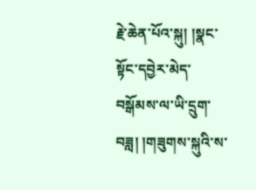རྗེ་ཆེན་པོའ་སྐུ། །སྣང་སྟོང་དབྱེར་མེད་བསྒོམས་ལ་ཡི་དྲུག་བཟླ། །གཟུགས་སྐུའི་ས་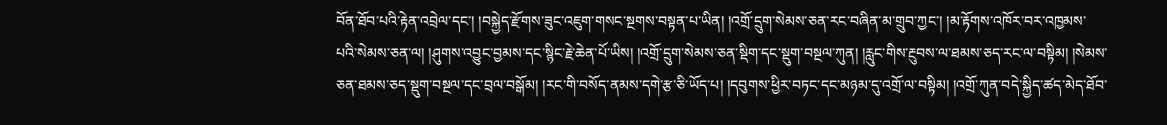བོན་ཐོབ་པའི་རྟེན་འབྲེལ་དང་། །བསྐྱེད་རྫོགས་ཟུང་འཇུག་གསང་སྔགས་བསྟན་པ་ཡིན། །འགྲོ་དྲུག་སེམས་ཅན་རང་བཞིན་མ་གྲུབ་ཀྱང་། །མ་རྟོགས་འཁོར་བར་འཁྱམས་པའི་སེམས་ཅན་ལ། །ཤུགས་འབྱུང་བྱམས་དང་སྙིང་རྗེ་ཆེན་པོ་ཡིས། །འགྲོ་དྲུག་སེམས་ཅན་སྡིག་དང་སྡུག་བསྔལ་ཀུན། །རླུང་གིས་རྔུབས་ལ་ཐམས་ཅད་རང་ལ་བསྟིམ། །སེམས་ཅན་ཐམས་ཅད་སྡུག་བསྔལ་དང་བྲལ་བསྒོམ། །རང་གི་བསོད་ནམས་དགེ་རྩ་ཅི་ཡོད་པ། །དབུགས་ཕྱིར་བཏང་དང་མཉམ་དུ་འགྲོ་ལ་བསྟིམ། །འགྲོ་ཀུན་བདེ་སྐྱིད་ཚད་མེད་ཐོབ་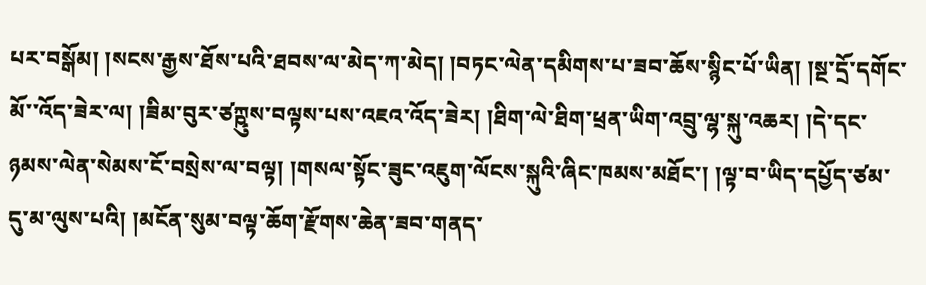པར་བསྒོམ། །སངས་རྒྱས་ཐོས་པའི་ཐབས་ལ་མེད་ཀ་མེད། །བཏང་ལེན་དམིགས་པ་ཟབ་ཆོས་སྙིང་པོ་ཡིན། །སྔ་དྲོ་དགོང་མོ་་འོད་ཟེར་ལ། །ཟིམ་བུར་ཙཀྵུས་བལྟས་པས་འཇའ་འོད་ཟེར། །ཐིག་ལེ་ཐིག་ཕྲན་ཡིག་འབྲུ་ལྷ་སྐུ་འཆར། །དེ་དང་ཉམས་ལེན་སེམས་ངོ་བསྲེས་ལ་བལྟ། །གསལ་སྟོང་ཟུང་འཇུག་ལོངས་སྐུའི་ཞིང་ཁམས་མཐོང་། །ལྟ་བ་ཡིད་དཔྱོད་ཙམ་དུ་མ་ལུས་པའི། །མངོན་སུམ་བལྟ་ཆོག་རྫོགས་ཆེན་ཟབ་གནད་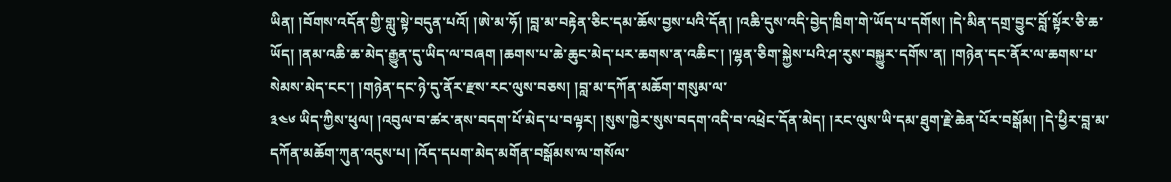ཡིན། །བོགས་འདོན་གྱི་གླུ་སྟེ་བདུན་པའོ། །ཨེ་མ་ཧོ། །བླ་མ་བརྟེན་ཅིང་དམ་ཆོས་བྱས་པའི་དོན། །འཆི་དུས་འདི་བྱེད་ཁྲིག་གེ་ཡོད་པ་དགོས། །དེ་མིན་དགྲ་བྱུང་བློ་སྟོར་ཅི་ཆ་ཡོད། །ནམ་འཆི་ཆ་མེད་རྒྱུན་དུ་ཡིད་ལ་བཞག །ཆགས་པ་ཆེ་ཆུང་མེད་པར་ཆགས་ན་འཆིང་། །ལྷན་ཅིག་སྐྱེས་པའི་ཤ་རུས་བསྐྱུར་དགོས་ན། །གཉེན་དང་ནོར་ལ་ཆགས་པ་སེམས་མེད་ངང་། །གཉེན་དང་ཉེ་དུ་ནོར་རྫས་རང་ལུས་བཅས། །བླ་མ་དཀོན་མཆོག་གསུམ་ལ་
༣༤༦ ཡིད་ཀྱིས་ཕུལ། །འབུལ་བ་ཚར་ནས་བདག་པོ་མེད་པ་བལྟར། །སུས་ཁྱེར་སུས་བདག་འདི་བ་འཕྲེང་དོན་མེད། །རང་ལུས་ཡི་དམ་ཐུག་རྗེ་ཆེན་པོར་བསྒོམ། །དེ་ཕྱིར་བླ་མ་དཀོན་མཆོག་ཀུན་འདུས་པ། །འོད་དཔག་མེད་མགོན་བསྒོམས་ལ་གསོལ་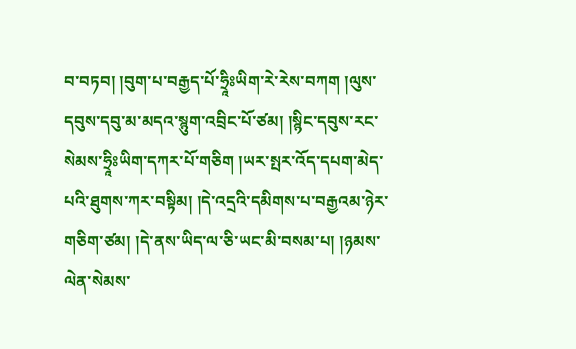བ་བཏབ། །བུག་པ་བརྒྱད་པོ་ཧྲཱིཿཡིག་རེ་རེས་བཀག །ལུས་དབུས་དབུ་མ་མདའ་སྙུག་འབྲིང་པོ་ཙམ། །སྙིང་དབུས་རང་སེམས་ཧྲཱིཿཡིག་དཀར་པོ་གཅིག །ཡར་སྤར་འོད་དཔག་མེད་པའི་ཐུགས་ཀར་བསྟིམ། །དེ་འདྲའི་དམིགས་པ་བརྒྱའམ་ཉེར་གཅིག་ཙམ། །དེ་ནས་ཡིད་ལ་ཅི་ཡང་མི་བསམ་པ། །ཉམས་ལེན་སེམས་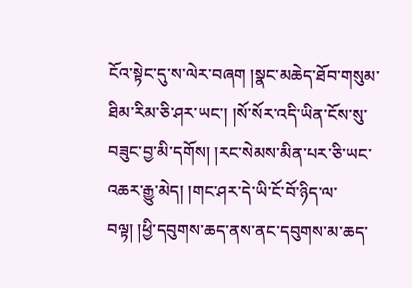ངོའ་སྟེང་དུ་ས་ལེར་བཞག །སྣང་མཆེད་ཐོབ་གསུམ་ཐིམ་རིམ་ཅི་ཤར་ཡང་། །སོ་སོར་འདི་ཡིན་ངོས་སུ་བཟུང་བྱ་མི་དགོས། །རང་སེམས་མིན་པར་ཅི་ཡང་འཆར་རྒྱུ་མེད། །གང་ཤར་དེ་ཡི་ངོ་བོ་ཉིད་ལ་བལྟ། །ཕྱི་དབུགས་ཆད་ནས་ནང་དབུགས་མ་ཆད་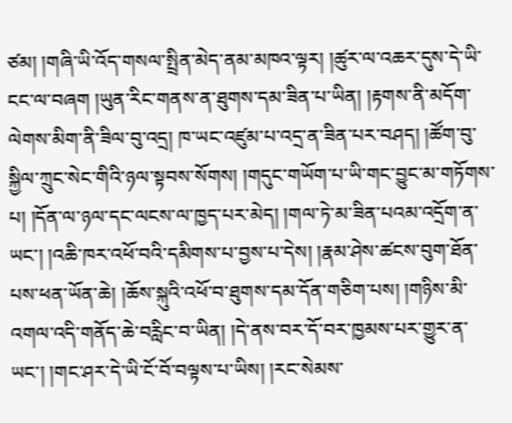ཙམ། །གཞི་ཡི་འོད་གསལ་སྤྲིན་མེད་ནམ་མཁའ་ལྟར། །ཚུར་ལ་འཆར་དུས་དེ་ཡི་ངང་ལ་བཞག །ཡུན་རིང་གནས་ན་ཐུགས་དམ་ཟིན་པ་ཡིན། །རྟགས་ནི་མདོག་ལེགས་མིག་ནི་ཟིལ་བུ་འདྲ། ཁ་ཡང་འཛུམ་པ་འདྲ་ན་ཟིན་པར་བཤད། །ཚོག་བུ་སྐྱིལ་ཀྲུང་སེང་གིའི་ཉལ་སྟབས་སོགས། །གདུང་གཡོག་པ་ཡི་གང་བྱུང་མ་གཏོགས་པ། །དོན་ལ་ཉལ་དང་ལངས་ལ་ཁྱད་པར་མེད། །གལ་ཏེ་མ་ཟིན་པའམ་འདྲོག་ན་ཡང་། །འཆི་ཁར་འཕོ་བའི་དམིགས་པ་བྱས་པ་དེས། །རྣམ་ཤེས་ཚངས་བུག་ཐོན་པས་ཕན་ཡོན་ཆེ། །ཆོས་སྐུའི་འཕོ་བ་ཐུགས་དམ་དོན་གཅིག་པས། །གཉིས་མི་འགལ་འདི་གནོད་ཆེ་བརླིང་བ་ཡིན། །དེ་ནས་བར་དོ་བར་ཁྱམས་པར་གྱུར་ན་ཡང་། །གང་ཤར་དེ་ཡི་ངོ་བོ་བལྟས་པ་ཡིས། །རང་སེམས་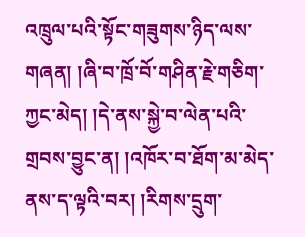འཁྲུལ་པའི་སྟོང་གཟུགས་ཉིད་ལས་གཞན། །ཞི་བ་ཁྲོ་བོ་གཤིན་རྗེ་གཅིག་ཀྱང་མེད། །དེ་ནས་སྐྱེ་བ་ལེན་པའི་གྲབས་བྱུང་ན། །འཁོར་བ་ཐོག་མ་མེད་ནས་ད་ལྟའི་བར། །རིགས་དྲུག་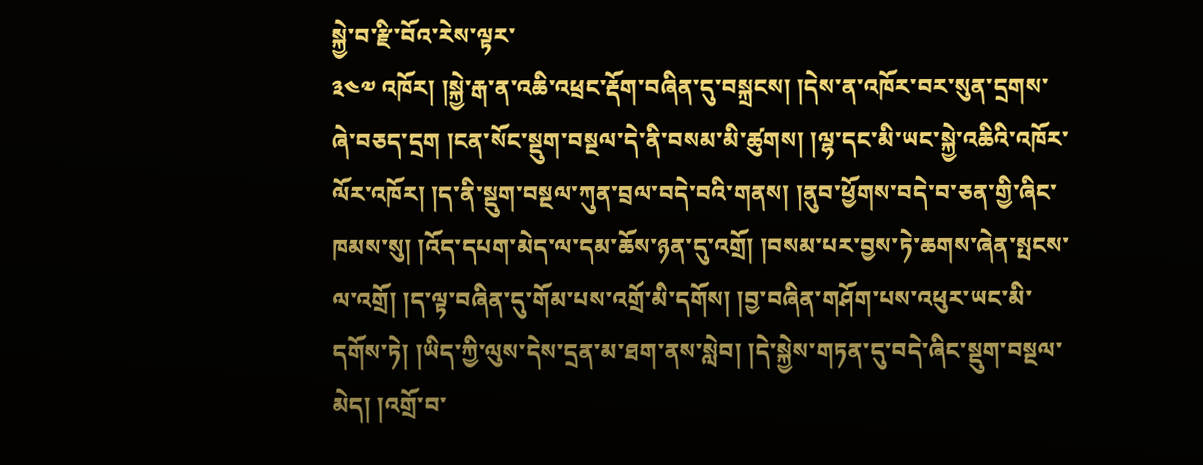སྐྱེ་བ་རྫི་བོའ་རེས་ལྟར་
༣༤༧ འཁོར། །སྐྱེ་རྒ་ན་འཆི་འཕྲང་རྡོག་བཞིན་དུ་བསྐྲངས། །དེས་ན་འཁོར་བར་སུན་དྲགས་ཞེ་བཅད་དྲག །ངན་སོང་སྡུག་བསྔལ་དེ་ནི་བསམ་མི་ཚུགས། །ལྷ་དང་མི་ཡང་སྐྱེ་འཆིའི་འཁོར་ལོར་འཁོར། །ད་ནི་སྡུག་བསྔལ་ཀུན་བྲལ་བདེ་བའི་གནས། །ནུབ་ཕྱོགས་བདེ་བ་ཅན་གྱི་ཞིང་ཁམས་སུ། །འོད་དཔག་མེད་ལ་དམ་ཆོས་ཉན་དུ་འགྲོ། །བསམ་པར་བྱས་ཏེ་ཆགས་ཞེན་སྤངས་ལ་འགྲོ། །ད་ལྟ་བཞིན་དུ་གོམ་པས་འགྲོ་མི་དགོས། །བྱ་བཞིན་གཤོག་པས་འཕུར་ཡང་མི་དགོས་ཏེ། །ཡིད་ཀྱི་ལུས་དེས་དྲན་མ་ཐག་ནས་སླེབ། །དེ་སྐྱེས་གཏན་དུ་བདེ་ཞིང་སྡུག་བསྔལ་མེད། །འགྲོ་བ་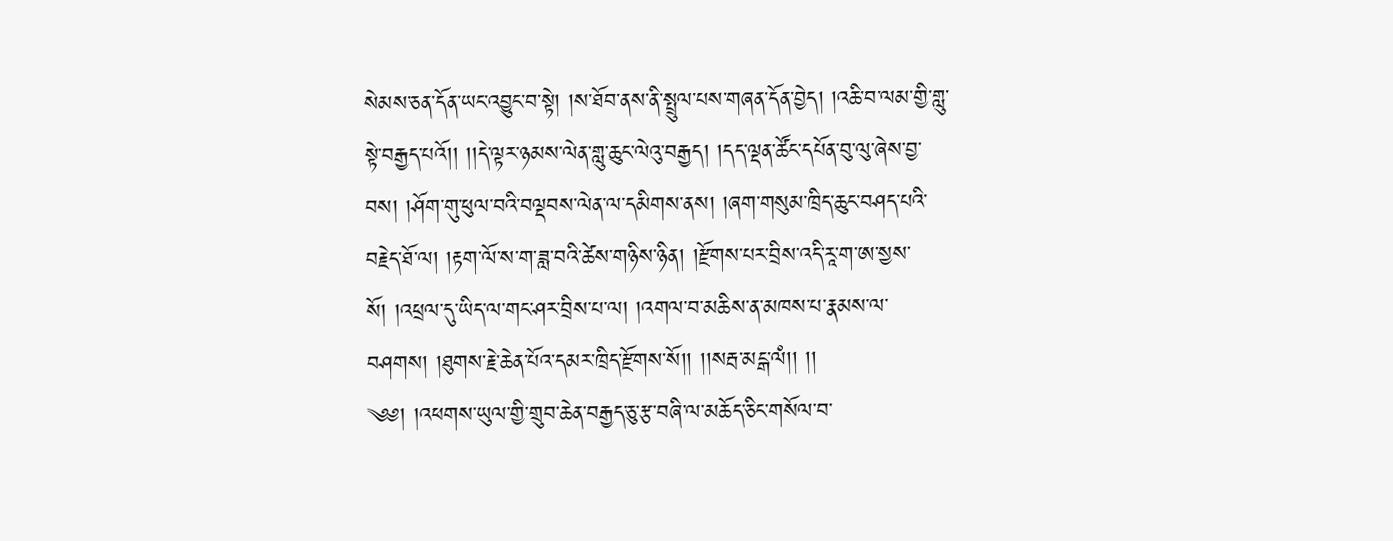སེམས་ཅན་དོན་ཡང་འབྱུང་བ་སྟེ། །ས་ཐོབ་ནས་ནི་སྤྲུལ་པས་གཞན་དོན་བྱེད། །འཆི་བ་ལམ་གྱི་གླུ་སྟེ་བརྒྱད་པའོ།། །།དེ་ལྟར་ཉམས་ལེན་གླུ་ཆུང་ལེའུ་བརྒྱད། །དད་ལྡན་ཚོང་དཔོན་བུ་ལུ་ཞེས་བྱ་བས། །ཤོག་གུ་ཕུལ་བའི་བལྡབས་ལེན་ལ་དམིགས་ནས། །ཞག་གསུམ་ཁྲིད་ཆུང་བཤད་པའི་བརྗེད་ཐོ་ལ། །རྟག་ལོ་ས་ག་ཟླ་བའི་ཚེས་གཉིས་ཉིན། །རྫོགས་པར་བྲིས་འདི་རཱ་ག་ཨ་སྱས་སོ། །འཕྲལ་དུ་ཡིད་ལ་གང་ཤར་བྲིས་པ་ལ། །འགལ་བ་མཆིས་ན་མཁས་པ་རྣམས་ལ་བཤགས། །ཐུགས་རྗེ་ཆེན་པོའ་དམར་ཁྲིད་རྫོགས་སོ།། །།སརྦ་མངྒ་ལཾ།། །།
༄༅། །འཕགས་ཡུལ་གྱི་གྲུབ་ཆེན་བརྒྱད་ཅུ་རྩ་བཞི་ལ་མཆོད་ཅིང་གསོལ་བ་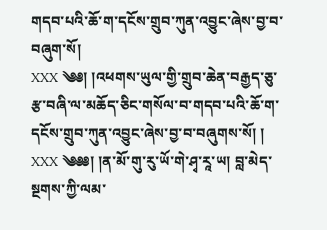གདབ་པའི་ཆོ་ག་དངོས་གྲུབ་ཀུན་འབྱུང་ཞེས་བྱ་བ་བཞུག་སོ།
XXX ༄༅། །འཕགས་ཡུལ་གྱི་གྲུབ་ཆེན་བརྒྱད་ཅུ་རྩ་བཞི་ལ་མཆོད་ཅིང་གསོལ་བ་གདབ་པའི་ཆོ་ག་དངོས་གྲུབ་ཀུན་འབྱུང་ཞེས་བྱ་བ་བཞུགས་སོ། །
XXX ༄༅༅། །ན་མོ་གུ་རུ་ཡོ་གེ་ཤྭ་རཱ་ཡ། བླ་མེད་སྔགས་ཀྱི་ལམ་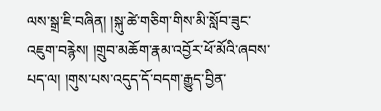ལས་སྒྲ་ཇི་བཞིན། །སྐུ་ཚེ་གཅིག་གིས་མི་སློབ་ཟུང་འཇུག་བརྙེས། །གྲུབ་མཆོག་རྣམ་འབྱོར་ཕོ་མོའི་ཞབས་པད་ལ། །གུས་པས་འདུད་དོ་བདག་རྒྱུད་བྱིན་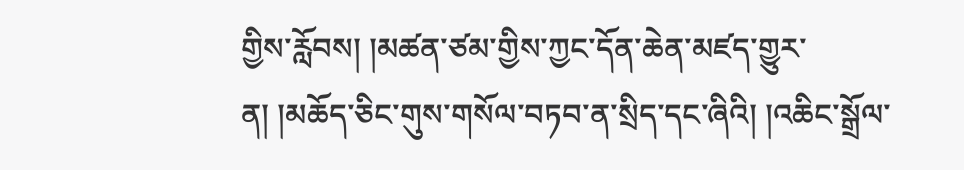གྱིས་རློབས། །མཚན་ཙམ་གྱིས་ཀྱང་དོན་ཆེན་མཛད་གྱུར་ན། །མཆོད་ཅིང་གུས་གསོལ་བཏབ་ན་སྲིད་དང་ཞིའི། །འཆིང་སྒྲོལ་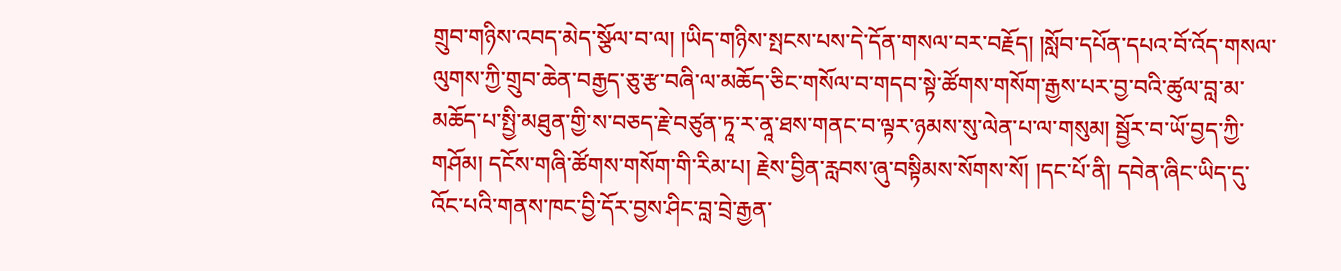གྲུབ་གཉིས་འབད་མེད་སྩོལ་བ་ལ། །ཡིད་གཉིས་སྤངས་པས་དེ་དོན་གསལ་བར་བརྗོད། །སློབ་དཔོན་དཔའ་བོ་འོད་གསལ་ལུགས་ཀྱི་གྲུབ་ཆེན་བརྒྱད་ཅུ་རྩ་བཞི་ལ་མཆོད་ཅིང་གསོལ་བ་གདབ་སྟེ་ཚོགས་གསོག་རྒྱས་པར་བྱ་བའི་ཚུལ་བླ་མ་མཆོད་པ་སྤྱི་མཐུན་གྱི་ས་བཅད་རྗེ་བཙུན་ཏཱ་ར་ནཱ་ཐས་གནང་བ་ལྟར་ཉམས་སུ་ལེན་པ་ལ་གསུམ། སྦྱོར་བ་ཡོ་བྱད་ཀྱི་གཤོམ། དངོས་གཞི་ཚོགས་གསོག་གི་རིམ་པ། རྗེས་བྱིན་རླབས་ཞུ་བསྟིམས་སོགས་སོ། །དང་པོ་ནི། དབེན་ཞིང་ཡིད་དུ་འོང་པའི་གནས་ཁང་བྱི་དོར་བྱས་ཤིང་བླ་བྲེ་རྒྱན་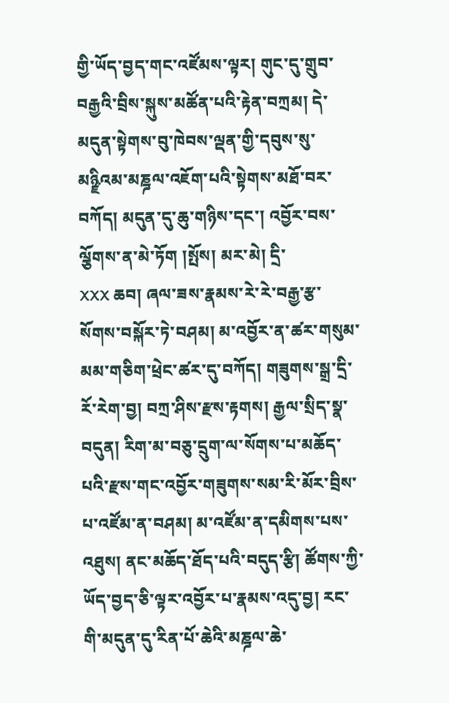གྱི་ཡོད་བྱད་གང་འཛོམས་ལྟར། གུང་དུ་གྲུབ་བརྒྱའི་བྲིས་སྐུས་མཚོན་པའི་རྟེན་བཀྲམ། དེ་མདུན་སྟེགས་བུ་ཁེབས་ལྡན་གྱི་དབུས་སུ་མཉྫིའམ་མཎྜལ་འཇོག་པའི་སྟེགས་མཐོ་བར་བཀོད། མདུན་དུ་ཆུ་གཉིས་དང་། འབྱོར་བས་ལྕོགས་ན་མེ་ཏོག །སྤོས། མར་མེ། དྲི་
XXX ཆབ། ཞལ་ཟས་རྣམས་རེ་རེ་བརྒྱ་རྩ་སོགས་བསྐོར་ཏེ་བཤམ། མ་འབྱོར་ན་ཚར་གསུམ་མམ་གཅིག་ཕྲེང་ཚར་དུ་བཀོད། གཟུགས་སྒྲ་དྲི་རོ་རེག་བྱ། བཀྲ་ཤིས་རྫས་རྟགས། རྒྱལ་སྲིད་སྣ་བདུན། རིག་མ་བཅུ་དྲུག་ལ་སོགས་པ་མཆོད་པའི་རྫས་གང་འབྱོར་གཟུགས་སམ་རི་མོར་བྲིས་པ་འཛོམ་ན་བཤམ། མ་འཛོམ་ན་དམིགས་པས་འཐུས། ནང་མཆོད་ཐོད་པའི་བདུད་རྩི། ཚོགས་ཀྱི་ཡོད་བྱད་ཅི་ལྟར་འབྱོར་པ་རྣམས་འདུ་བྱ། རང་གི་མདུན་དུ་རིན་པོ་ཆེའི་མཎྜལ་ཆེ་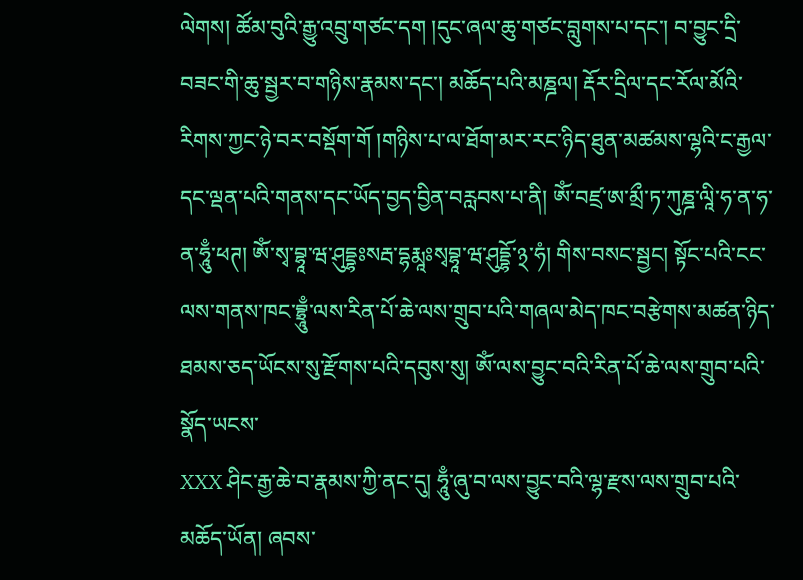ལེགས། ཚོམ་བུའི་རྒྱུ་འབྲུ་གཙང་དག །དུང་ཞལ་ཆུ་གཙང་བླུགས་པ་དང་། བ་བྱུང་དྲི་བཟང་གི་ཆུ་སྦྱར་བ་གཉིས་རྣམས་དང་། མཆོད་པའི་མཎྜལ། རྡོར་དྲིལ་དང་རོལ་མོའི་རིགས་ཀྱང་ཉེ་བར་བསྡོག་གོ །གཉིས་པ་ལ་ཐོག་མར་རང་ཉིད་ཐུན་མཚམས་ལྷའི་ང་རྒྱལ་དང་ལྡན་པའི་གནས་དང་ཡོད་བྱད་བྱིན་བརླབས་པ་ནི། ཨོཾ་བཛྲ་ཨ་མྲྀ་ཏ་ཀུཎྜ་ལཱི་ཧ་ན་ཧ་ན་ཧཱུྃ་ཕཊ། ཨོཾ་སྭ་བྷཱ་ཝ་ཤུདྡྷཿསརྦ་དྷརྨཱཿསྭབྷཱ་ཝ་ཤུདྡྷོ་྅་ཧཾ། གིས་བསང་སྦྱང། སྟོང་པའི་ངང་ལས་གནས་ཁང་བྷྲཱུྃ་ལས་རིན་པོ་ཆེ་ལས་གྲུབ་པའི་གཞལ་མེད་ཁང་བརྩེགས་མཚན་ཉིད་ཐམས་ཅད་ཡོངས་སུ་རྫོགས་པའི་དབུས་སུ། ཨོཾ་ལས་བྱུང་བའི་རིན་པོ་ཆེ་ལས་གྲུབ་པའི་སྣོད་ཡངས་
XXX ཤིང་རྒྱ་ཆེ་བ་རྣམས་ཀྱི་ནང་དུ། ཧཱུྃ་ཞུ་བ་ལས་བྱུང་བའི་ལྷ་རྫས་ལས་གྲུབ་པའི་མཆོད་ཡོན། ཞབས་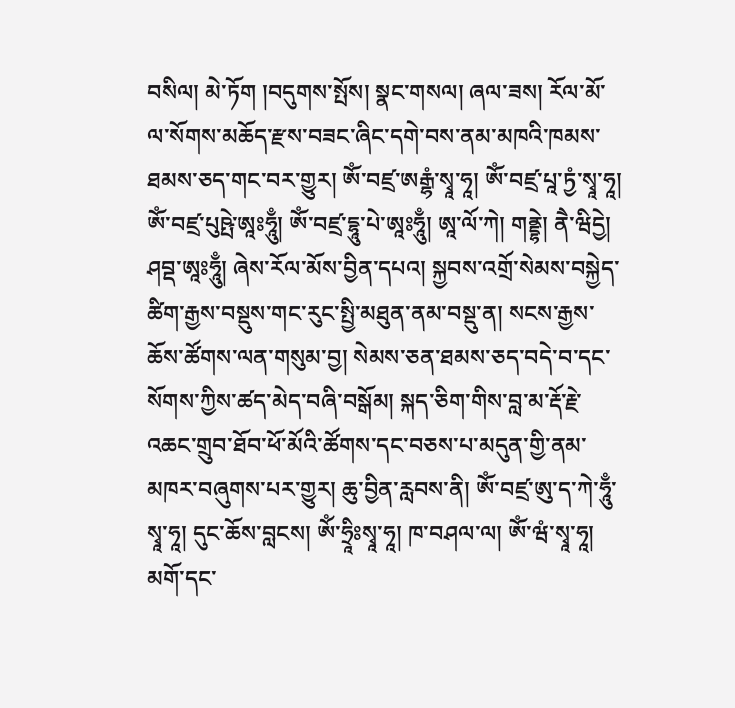བསིལ། མེ་ཏོག །བདུགས་སྤོས། སྣང་གསལ། ཞལ་ཟས། རོལ་མོ་ལ་སོགས་མཆོད་རྫས་བཟང་ཞིང་དགེ་བས་ནམ་མཁའི་ཁམས་ཐམས་ཅད་གང་བར་གྱུར། ཨོཾ་བཛྲ་ཨརྒྷཾ་སྭཱ་ཧཱ། ཨོཾ་བཛྲ་པཱ་ཏྱཾ་སྭཱ་ཧཱ། ཨོཾ་བཛྲ་པུཥྤེ་ཨཱཿཧཱུྃ། ཨོཾ་བཛྲ་དྷཱུ་པེ་ཨཱཿཧཱུྃ། ཨཱ་ལོ་ཀེ། གནྡྷེ། ནཻ་ཝིདྱེ། ཤབྡ་ཨཱཿཧཱུྃ། ཞེས་རོལ་མོས་བྱིན་དཔའ། སྐྱབས་འགྲོ་སེམས་བསྐྱེད་ཚིག་རྒྱས་བསྡུས་གང་རུང་སྤྱི་མཐུན་ནམ་བསྡུ་ན། སངས་རྒྱས་ཆོས་ཚོགས་ལན་གསུམ་བྱ། སེམས་ཅན་ཐམས་ཅད་བདེ་བ་དང་སོགས་ཀྱིས་ཚད་མེད་བཞི་བསྒོམ། སྐད་ཅིག་གིས་བླ་མ་རྡོ་རྗེ་འཆང་གྲུབ་ཐོབ་ཕོ་མོའི་ཚོགས་དང་བཅས་པ་མདུན་གྱི་ནམ་མཁར་བཞུགས་པར་གྱུར། ཆུ་བྱིན་རླབས་ནི། ཨོཾ་བཛྲ་ཨུ་ད་ཀེ་ཧཱུྃ་སྭཱ་ཧཱ། དུང་ཆོས་བླངས། ཨོཾ་ཧྲཱིཿསྭཱ་ཧཱ། ཁ་བཤལ་ལ། ཨོཾ་ཝཾ་སྭཱ་ཧཱ། མགོ་དང་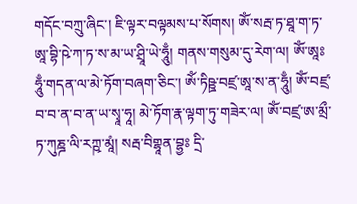གདོང་བཀྲུ་ཞིང་། ཇི་ལྟར་བལྟམས་པ་སོགས། ཨོཾ་སརྦ་ཏ་ཐཱ་ག་ཏ་ཨཱ་བྷི་ཥེ་ཀ་ཏ་ས་མ་ཡ་ཤྲཱི་ཡེ་ཧཱུྃ། གནས་གསུམ་དུ་རེག་ལ། ཨོཾ་ཨཱཿཧཱུྃ་གདན་ལ་མེ་ཏོག་བཞག་ཅིང་། ཨོཾ་ཏིཥྛ་བཛྲ་ཨཱ་ས་ན་ཧཱུྃ། ཨོཾ་བཛྲ་བ་བ་ན་བ་ན་ཡ་སྭཱ་ཧཱ། མེ་ཏོག་རྣ་ལྟག་ཏུ་གཟེར་ལ། ཨོཾ་བཛྲ་ཨ་མྲྀ་ཏ་ཀུཎྜ་ལི་རཀྵ་མཱཾ། སརྦ་བིགྷཱན་བྷྱཿ དྲི་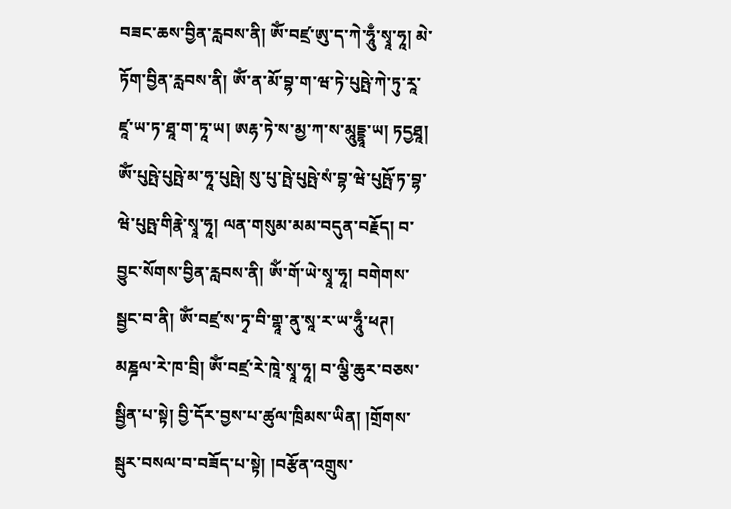བཟང་ཆས་བྱིན་རླབས་ནི། ཨོཾ་བཛྲ་ཨུ་ད་ཀེ་ཧཱུྃ་སྭཱ་ཧཱ། མེ་ཏོག་བྱིན་རླབས་ནི། ཨོཾ་ན་མོ་བྷ་ག་ཝ་ཏེ་པུཥྤེ་ཀེ་ཏུ་རཱ་ཛཱ་ཡ་ཏ་ཐཱ་ག་ཏཱ་ཡ། ཨརྷ་ཏེ་ས་མྱ་ཀ་ས་མཱུདྡྷཱ་ཡ། ཏདྱཐཱ། ཨོཾ་པུཥྤེ་པུཥྤེ་མ་ཧཱ་པུཥྤེ། སུ་པུ་ཥྤེ་པུཥྤེ་སཾ་བྷ་ཝེ་པུཥྤོ་ཏ་བྷ་ཝེ་པུཥྤ་གིརྣེ་སྭཱ་ཧཱ། ལན་གསུམ་མམ་བདུན་བརྗོད། བ་བྱུང་སོགས་བྱིན་རླབས་ནི། ཨོཾ་གོ་ཡེ་སྭཱ་ཧཱ། བགེགས་སྦྱང་བ་ནི། ཨོཾ་བཛྲ་ས་ཏྭ་བི་གྷཱ་ནུ་སཱ་ར་ཡ་ཧཱུྃ་ཕཊ། མཎྜལ་རེ་ཁ་བྲི། ཨོཾ་བཛྲ་རེ་ཁཱེ་སྭཱ་ཧཱ། བ་ལྕི་ཆུར་བཅས་སྦྱིན་པ་སྟེ། བྱི་དོར་བྱས་པ་ཚུལ་ཁྲིམས་ཡིན། །གྲོགས་སྦུར་བསལ་བ་བཟོད་པ་སྟེ། །བརྩོན་འགྲུས་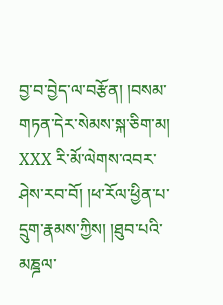བྱ་བ་བྱེད་ལ་བརྩོན། །བསམ་གཏན་དེར་སེམས་སྐ་ཅིག་མ།
XXX རི་མོ་ལེགས་འབར་ཤེས་རབ་བོ། །ཕ་རོལ་ཕྱིན་པ་དྲུག་རྣམས་ཀྱིས། །ཐུབ་པའི་མཎྜལ་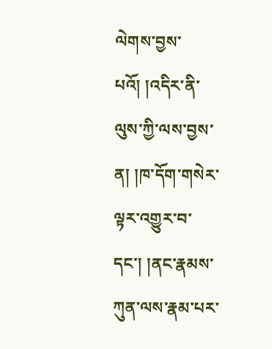ལེགས་བྱས་པའོ། །འདིར་ནི་ལུས་ཀྱི་ལས་བྱས་ན། །ཁ་དོག་གསེར་ལྟར་འགྱུར་བ་དང་། །ནང་རྣམས་ཀུན་ལས་རྣམ་པར་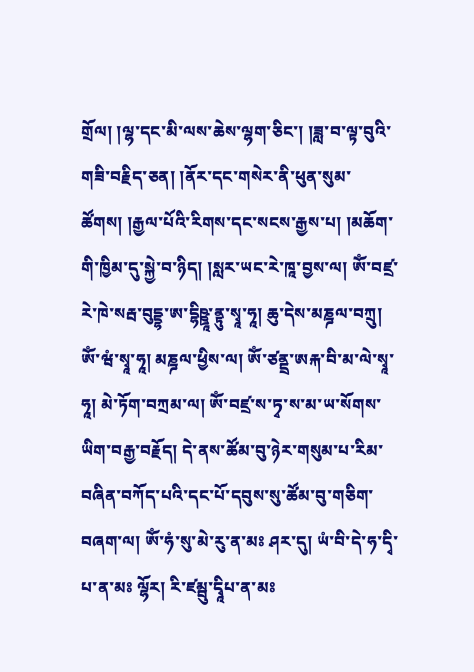གྲོལ། །ལྷ་དང་མི་ལས་ཆེས་ལྷག་ཅིང་། །ཟླ་བ་ལྟ་བུའི་གཟི་བརྗིད་ཅན། །ནོར་དང་གསེར་ནི་ཕུན་སུམ་ཚོགས། །རྒྱལ་པོའི་རིགས་དང་སངས་རྒྱས་པ། །མཆོག་གི་ཁྱིམ་དུ་སྐྱེ་བ་ཉིད། །སླར་ཡང་རེ་ཁཱ་བྱས་ལ། ཨོཾ་བཛྲ་རེ་ཁེ་སརྦ་བུདྡྷ་ཨ་དྷིཥྛཱ་ནྟུ་སྭཱ་ཧཱ། ཆུ་དེས་མཎྜལ་བཀྲུ། ཨོཾ་ཝཾ་སྭཱ་ཧཱ། མཎྜལ་ཕྱིས་ལ། ཨོཾ་ཙནྡྲ་ཨརྐ་བི་མ་ལེ་སྭཱ་ཧཱ། མེ་ཏོག་བཀྲམ་ལ། ཨོཾ་བཛྲ་ས་ཏྭ་ས་མ་ཡ་སོགས་ཡིག་བརྒྱ་བརྗོད། དེ་ནས་ཚོམ་བུ་ཉེར་གསུམ་པ་རིམ་བཞིན་བཀོད་པའི་དང་པོ་དབུས་སུ་ཚོམ་བུ་གཅིག་བཞག་ལ། ཨོཾ་ཧཾ་སུ་མེ་རུ་ན་མཿ ཤར་དུ། ཡཾ་བི་དེ་ཧ་དྭི་པ་ན་མཿ ལྷོར། རི་ཛམྦུ་དྭཱིཔ་ན་མཿ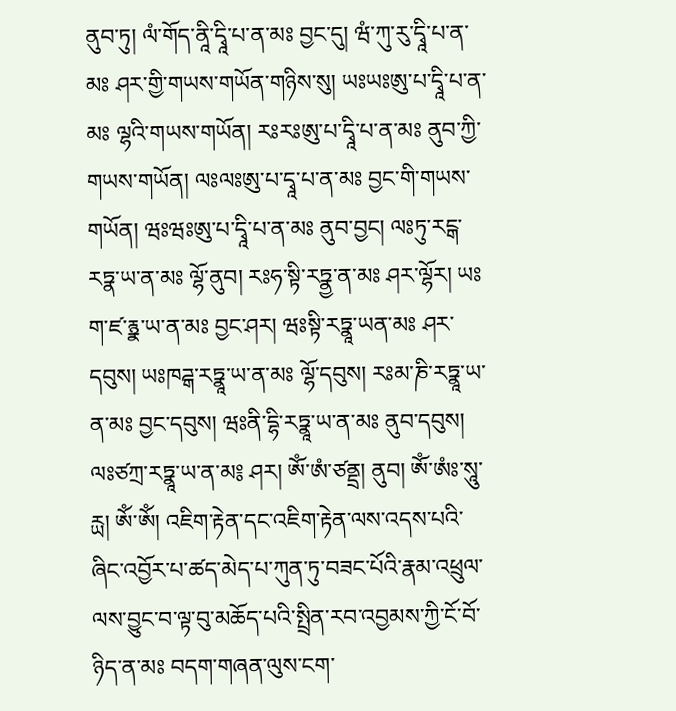ནུབ་ཏུ། ལཾ་གོད་ནཱི་དྭཱི་པ་ན་མཿ བྱང་དུ། ཝཾ་ཀུ་རུ་དྭཱི་པ་ན་མཿ ཤར་གྱི་གཡས་གཡོན་གཉིས་སུ། ཡཿཡཿཨུ་པ་དྭཱི་པ་ན་མཿ ལྷའི་གཡས་གཡོན། རཿརཿཨུ་པ་དྭཱི་པ་ན་མཿ ནུབ་ཀྱི་གཡས་གཡོན། ལཿལཿཨུ་པ་དྭཱ་པ་ན་མཿ བྱང་གི་གཡས་གཡོན། ཝཿཝཿཨུ་པ་དྭཱི་པ་ན་མཿ ནུབ་བྱང། ལཿཏུ་རངྒ་རཏྣ་ཡ་ན་མཿ ལྷོ་ནུབ། རཿཧ་སྟི་རཏྣྱ་ན་མཿ ཤར་ལྷོར། ཡཿག་ཛ་རྙྣ་ཡ་ན་མཿ བྱང་ཤར། ཝཿསྟི་རཏྣཱ་ཡན་མཿ ཤར་དབུས། ཡཿཁཌྒ་རཏྣཱ་ཡ་ན་མཿ ལྷོ་དབུས། རཿམ་ཎི་རཏྣཱ་ཡ་ན་མཿ བྱང་དབུས། ཝཿནི་དྷི་རཏྣཱ་ཡ་ན་མཿ ནུབ་དབུས། ལཿཙཀྲ་རཏྣཱ་ཡ་ན་མ༔ ཤར། ཨོཾ་ཨཾ་ཙནྡྲ། ནུབ། ཨོཾ་ཨཾཿ་སཱུ་རྻ། ཨོཾ་ཨོཾ། འཇིག་རྟེན་དང་འཇིག་རྟེན་ལས་འདས་པའི་ཞིང་འབྱོར་པ་ཚད་མེད་པ་ཀུན་ཏུ་བཟང་པོའི་རྣམ་འཕྲུལ་ལས་བྱུང་བ་ལྟ་བུ་མཆོད་པའི་སྤྲིན་རབ་འབྱམས་ཀྱི་ངོ་བོ་ཉིད་ན་མཿ བདག་གཞན་ལུས་ངག་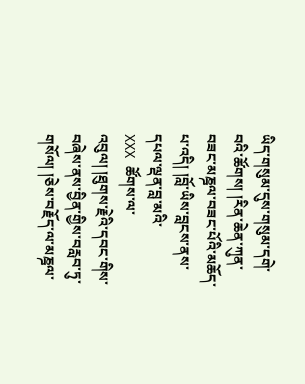ཡིད་གསུམ་དུས་གསུམ་དགེ་བའི་ཚོགས། །རིན་ཆེན་ཀུན་བཟང་མཎྜལ་བཟང་པོའི་མཆོད་པ་འདི། །བློ་ཡིས་བླངས་ནས་དཔལ་ལྡན་བླ་མའི་
XXX ཚོགས་ལ་འབུལ། །ཐུགས་རྗེའི་དབང་གིས་བཞེས་ནས་བྱིན་གྱིས་བརླབ་ཏུ་གསོལ། །ཅེས་བརྗོད་ལ་མཎྜལ་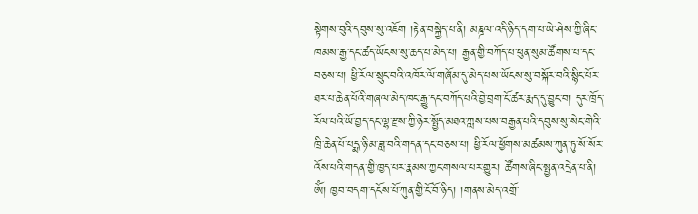སྟེགས་བུའི་དབུས་སུ་འཇོག །རྟེན་བསྐྱེད་པ་ནི། མཎྜལ་འདི་ཉིད་དག་པ་ཡེ་ཤེས་ཀྱི་ཞིང་ཁམས་རྒྱ་དང་ཚད་ཡོངས་སུ་ཆད་པ་མེད་པ། རྒྱན་གྱི་བཀོད་པ་ཕུན་སུམ་ཚོགས་པ་དང་བཅས་པ། ཕྱི་རོལ་སྲུང་བའི་འཁོར་ལོ་གཞོམ་དུ་མེད་པས་ཡོངས་སུ་བསྐོར་བའི་སྙིང་པོར་ཐར་པ་ཆེན་པོའི་གཞལ་མེད་ཁང་རྒྱུ་དང་བཀོད་པའི་བྱེ་བྲག་ངོ་ཚར་རྨད་དུ་བྱུང་བ། དུར་ཁྲོད་རོལ་པའི་ཡོ་བྱད་དང་ལྷ་རྫས་ཀྱི་ཉེར་སྤྱོད་མཐའ་ཀླས་པས་བརྒྱན་པའི་དབུས་སུ་སེང་གེའི་ཁྲི་ཆེན་པོ་པདྨ་ཉི་མ་ཟླ་བའི་གདན་དང་བཅས་པ། ཕྱི་རོལ་ཕྱོགས་མཚམས་ཀུན་ཏུ་སོ་སོར་འོས་པའི་གདན་གྱི་ཁྱད་པར་རྣམས་ཀྱང་གསལ་པར་གྱུར། ཚོགས་ཞིང་སྤྱན་འདྲེན་པ་ནི། ཨོཾ། ཁྱབ་བདག་དངོས་པོ་ཀུན་གྱི་ངོ་བོ་ཉིད། །གནས་མེད་འགྲོ་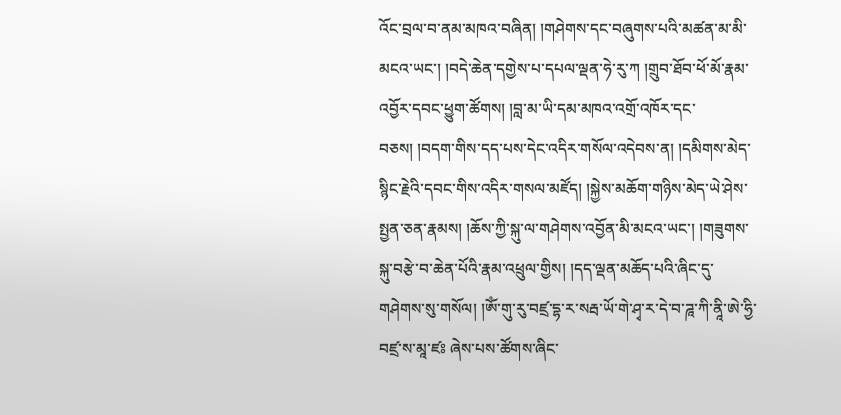འོང་བྲལ་བ་ནམ་མཁའ་བཞིན། །གཤེགས་དང་བཞུགས་པའི་མཚན་མ་མི་མངའ་ཡང་། །བདེ་ཆེན་དགྱེས་པ་དཔལ་ལྡན་ཧེ་རུ་ཀ །གྲུབ་ཐོབ་ཕོ་མོ་རྣམ་འབྱོར་དབང་ཕྱུག་ཚོགས། །བླ་མ་ཡི་དམ་མཁའ་འགྲོ་འཁོར་དང་བཅས། །བདག་གིས་དད་པས་དེང་འདིར་གསོལ་འདེབས་ན། །དམིགས་མེད་སྙིང་རྗེའི་དབང་གིས་འདིར་གསལ་མཛོད། །སྐྱེས་མཆོག་གཉིས་མེད་ཡེ་ཤེས་སྤྱན་ཅན་རྣམས། །ཆོས་ཀྱི་སྐུ་ལ་གཤེགས་འབྱོན་མི་མངའ་ཡང་། །གཟུགས་སྐུ་བརྩེ་བ་ཆེན་པོའི་རྣམ་འཕྲུལ་གྱིས། །དད་ལྡན་མཆོད་པའི་ཞིང་དུ་གཤེགས་སུ་གསོལ། །ཨོཾ་གུ་རུ་བཛྲ་དྷ་ར་སརྦ་ཡོ་གེ་ཤྭ་ར་དེ་བ་ཌཱ་ཀི་ནཱི་ཨེ་ཧྱི་བཛྲ་ས་མཱ་ཛཿ ཞེས་པས་ཚོགས་ཞིང་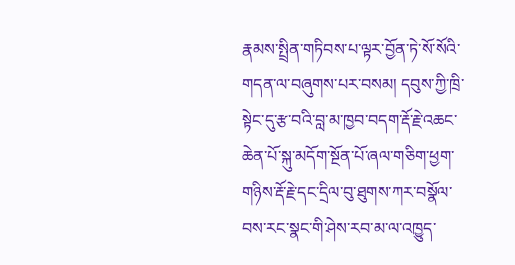རྣམས་སྤྲིན་གཏིབས་པ་ལྟར་བྱོན་ཏེ་སོ་སོའི་གདན་ལ་བཞུགས་པར་བསམ། དབུས་ཀྱི་ཁྲི་སྟེང་དུ་རྩ་བའི་བླ་མ་ཁྱབ་བདག་རྡོ་རྗེ་འཆང་ཆེན་པོ་སྐུ་མདོག་སྔོན་པོ་ཞལ་གཅིག་ཕྱག་གཉིས་རྡོ་རྗེ་དང་དྲིལ་བུ་ཐུགས་ཀར་བསྣོལ་བས་རང་སྣང་གི་ཤེས་རབ་མ་ལ་འཁྱུད་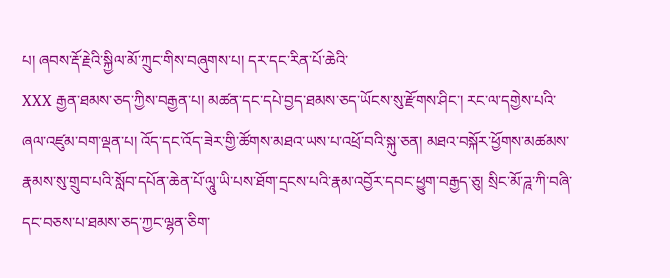པ། ཞབས་རྡོ་རྗེའི་སྐྱིལ་མོ་ཀྲུང་གིས་བཞུགས་པ། དར་དང་རིན་པོ་ཆེའི་
XXX རྒྱན་ཐམས་ཅད་ཀྱིས་བརྒྱན་པ། མཚན་དང་དཔེ་བྱད་ཐམས་ཅད་ཡོངས་སུ་རྫོགས་ཤིང་། རང་ལ་དགྱེས་པའི་ཞལ་འཛུམ་བག་ལྡན་པ། འོད་དང་འོད་ཟེར་གྱི་ཚོགས་མཐའ་ཡས་པ་འཕྲོ་བའི་སྐུ་ཅན། མཐའ་བསྐོར་ཕྱོགས་མཚམས་རྣམས་སུ་གྲུབ་པའི་སློབ་དཔོན་ཆེན་པོ་ལཱུ་ཡི་པས་ཐོག་དྲངས་པའི་རྣམ་འབྱོར་དབང་ཕྱུག་བརྒྱད་ཅུ། སྲིང་མོ་ཌཱ་ཀི་བཞི་དང་བཅས་པ་ཐམས་ཅད་ཀྱང་ལྷན་ཅིག་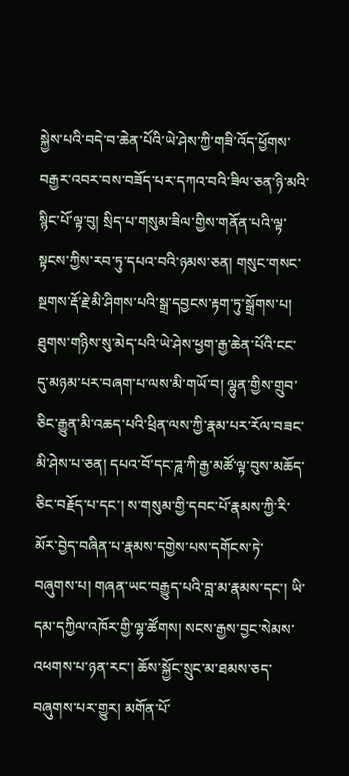སྐྱེས་པའི་བདེ་བ་ཆེན་པོའི་ཡེ་ཤེས་ཀྱི་གཟི་འོད་ཕྱོགས་བརྒྱར་འབར་བས་བཟོད་པར་དཀའ་བའི་ཟིལ་ཅན་ཉི་མའི་སྙིང་པོ་ལྟ་བུ། སྲིད་པ་གསུམ་ཟིལ་གྱིས་གནོན་པའི་ལྟ་སྟངས་ཀྱིས་རབ་ཏུ་དཔའ་བའི་ཉམས་ཅན། གསུང་གསང་སྔགས་རྡོ་རྗེ་མི་ཤིགས་པའི་སྒྲ་དབྱངས་རྟག་ཏུ་སྒྲོགས་པ། ཐུགས་གཉིས་སུ་མེད་པའི་ཡེ་ཤེས་ཕྱག་རྒྱ་ཆེན་པོའི་ངང་དུ་མཉམ་པར་བཞག་པ་ལས་མི་གཡོ་བ། ལྷུན་གྱིས་གྲུབ་ཅིང་རྒྱུན་མི་འཆད་པའི་ཕྲིན་ལས་ཀྱི་རྣམ་པར་རོལ་བཟང་མི་ཤེས་པ་ཅན། དཔའ་བོ་དང་ཌཱ་ཀི་རྒྱ་མཚོ་ལྟ་བུས་མཆོད་ཅིང་བརྗོད་པ་དང་། ས་གསུམ་གྱི་དབང་པོ་རྣམས་ཀྱི་རི་མོར་བྱེད་བཞིན་པ་རྣམས་དགྱེས་པས་དགོངས་ཏེ་བཞུགས་པ། གཞན་ཡང་བརྒྱུད་པའི་བླ་མ་རྣམས་དང་། ཡི་དམ་དཀྱིལ་འཁོར་གྱི་ལྷ་ཚོགས། སངས་རྒྱས་བྱང་སེམས་འཕགས་པ་ཉན་རང་། ཆོས་སྐྱོང་སྲུང་མ་ཐམས་ཅད་བཞུགས་པར་གྱུར། མགོན་པོ་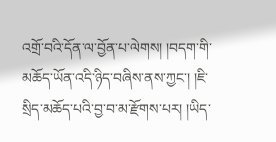འགྲོ་བའི་དོན་ལ་བྱོན་པ་ལེགས། །བདག་གི་མཆོད་ཡོན་འདི་ཉིད་བཞིས་ནས་ཀྱང་། །ཇི་སྲིད་མཆོད་པའི་བྱ་བ་མ་རྫོགས་པར། །ཡིད་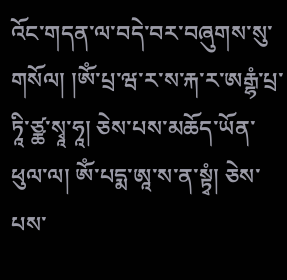འོང་གདན་ལ་བདེ་བར་བཞུགས་སུ་གསོལ། །ཨོཾ་པྲ་ཝ་ར་ས་རྐ་ར་ཨརྒྷཾ་པྲ་ཏཱི་ཙྪ་སྭཱ་ཧཱ། ཅེས་པས་མཆོད་ཡོན་ཕུལ་ལ། ཨོཾ་པདྨ་ཨཱ་ས་ན་སྟྭཾ། ཅེས་པས་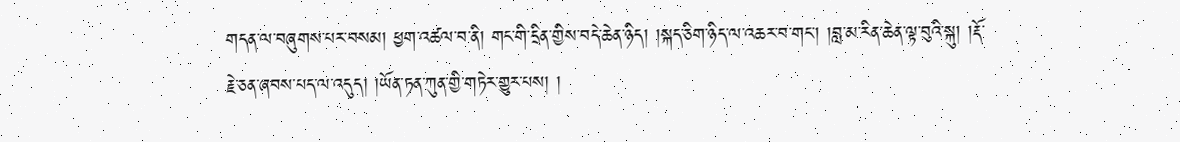གདན་ལ་བཞུགས་པར་བསམ། ཕྱག་འཚལ་བ་ནི། གང་གི་དྲིན་གྱིས་བདེ་ཆེན་ཉིད། །སྐད་ཅིག་ཉིད་ལ་འཆར་བ་གང་། །བླ་མ་རིན་ཆེན་ལྟ་བུའི་སྐུ། །རྡོ་རྗེ་ཅན་ཞབས་པད་ལ་འདུད། །ཡོན་ཏན་ཀུན་གྱི་གཏེར་གྱུར་པས། །